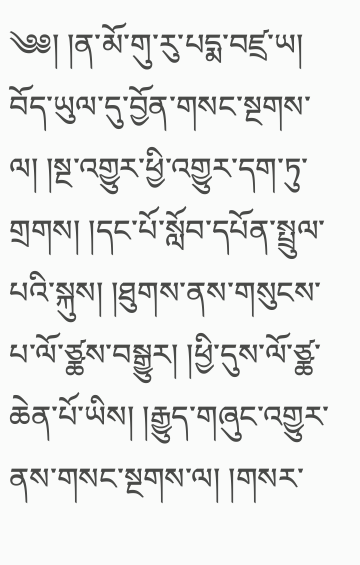༄༅། །ན་མོ་གུ་རུ་པདྨ་བཛྲ་ཡ། བོད་ཡུལ་དུ་བྱོན་གསང་སྔགས་ལ། །སྔ་འགྱུར་ཕྱི་འགྱུར་དག་ཏུ་གྲགས། །དང་པོ་སློབ་དཔོན་སྤྲུལ་པའི་སྐུས། །ཐུགས་ནས་གསུངས་པ་ལོ་ཙྪས་བསྒྱུར། །ཕྱི་དུས་ལོ་ཙྪ་ཆེན་པོ་ཡིས། །རྒྱུད་གཞུང་འགྱུར་ནས་གསང་སྔགས་ལ། །གསར་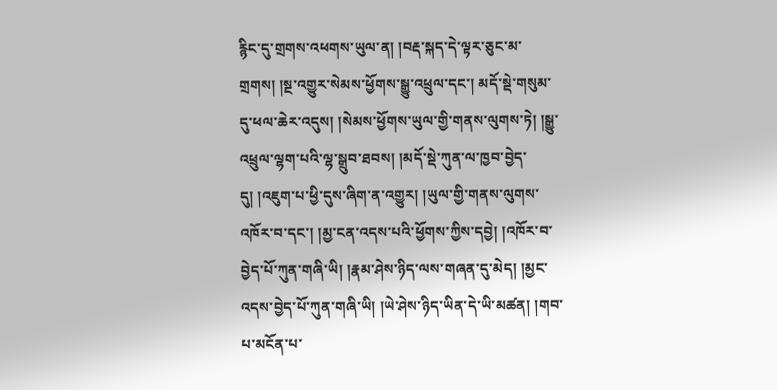རྙིང་དུ་གྲགས་འཕགས་ཡུལ་ན། །བརྡ་སྐད་དེ་ལྟར་ཅུང་མ་གྲགས། །སྔ་འགྱུར་སེམས་ཕྱོགས་སྒྱུ་འཕྲུལ་དང་། མདོ་སྡེ་གསུམ་དུ་ཕལ་ཆེར་འདུས། །སེམས་ཕྱོགས་ཡུལ་གྱི་གནས་ལུགས་ཏེ། །སྒྱུ་འཕྲུལ་ལྷག་པའི་ལྷ་སྒྲུབ་ཐབས། །མདོ་སྡེ་ཀུན་ལ་ཁྱབ་བྱེད་དུ། །འཇུག་པ་ཕྱི་དུས་ཞིག་ན་འགྱུར། །ཡུལ་གྱི་གནས་ལུགས་འཁོར་བ་དང་། །མྱ་ངན་འདས་པའི་ཕྱོགས་ཀྱིས་དབྱེ། །འཁོར་བ་བྱེད་པོ་ཀུན་གཞི་ཡི། །རྣམ་ཤེས་ཉིད་ལས་གཞན་དུ་མེད། །མྱང་འདས་བྱེད་པོ་ཀུན་གཞི་ཡི། །ཡེ་ཤེས་ཉིད་ཡིན་དེ་ཡི་མཚན། །གབ་པ་མངོན་པ་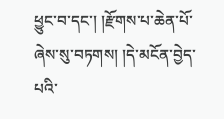ཕྱུང་བ་དང་། །རྫོགས་པ་ཆེན་པོ་ཞེས་སུ་བཏགས། །དེ་མངོན་བྱེད་པའི་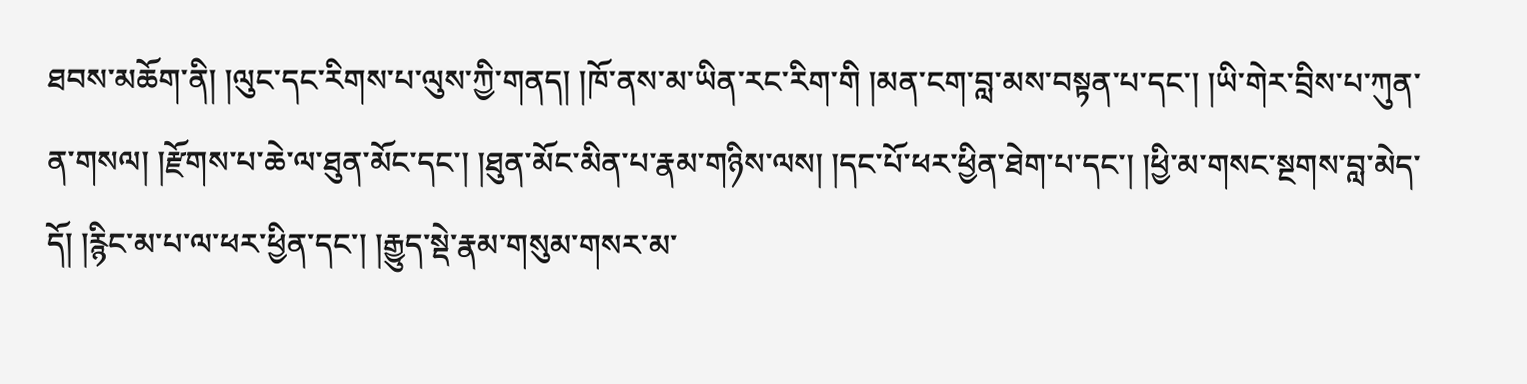ཐབས་མཆོག་ནི། །ལུང་དང་རིགས་པ་ལུས་ཀྱི་གནད། །ཁོ་ནས་མ་ཡིན་རང་རིག་གི །མན་ངག་བླ་མས་བསྟན་པ་དང་། །ཡི་གེར་བྲིས་པ་ཀུན་ན་གསལ། །རྫོགས་པ་ཆེ་ལ་ཐུན་མོང་དང་། །ཐུན་མོང་མིན་པ་རྣམ་གཉིས་ལས། །དང་པོ་ཕར་ཕྱིན་ཐེག་པ་དང་། །ཕྱི་མ་གསང་སྔགས་བླ་མེད་དོ། །རྙིང་མ་པ་ལ་ཕར་ཕྱིན་དང་། །རྒྱུད་སྡེ་རྣམ་གསུམ་གསར་མ་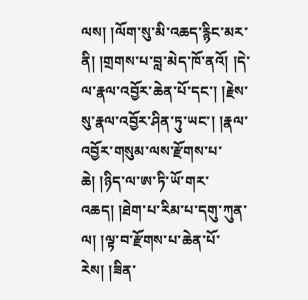ལས། །ལོག་སུ་མི་འཆད་རྙིང་མར་ནི། །གྲགས་པ་བླ་མེད་ཁོ་ནའོ། །དེ་ལ་རྣལ་འབྱོར་ཆེན་པོ་དང་། །རྗེས་སུ་རྣལ་འབྱོར་ཤིན་ཏུ་ཡང་། །རྣལ་འབྱོར་གསུམ་ལས་རྫོགས་པ་ཆེ། །ཉིད་ལ་ཨ་ཏི་ཡོ་གར་འཆད། །ཐེག་པ་རིམ་པ་དགུ་ཀུན་ལ། །ལྟ་བ་རྫོགས་པ་ཆེན་པོ་རེས། །ཟིན་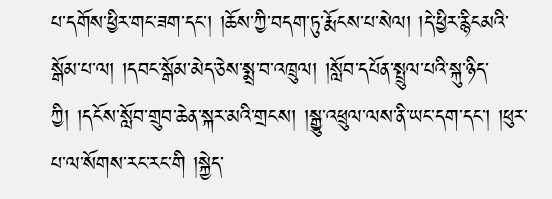པ་དགོས་ཕྱིར་གང་ཟག་དང་། །ཆོས་ཀྱི་བདག་ཏུ་རྨོངས་པ་སེལ། །དེ་ཕྱིར་རྙིངམའི་སྒོམ་པ་ལ། །དབང་སྒོམ་མེད་ཅེས་སྨྲ་བ་འཁྲུལ། །སློབ་དཔོན་སྤྲུལ་པའི་སྐུ་ཉིད་ཀྱི། །དངོས་སློབ་གྲུབ་ཆེན་སྐར་མའི་གྲངས། །སྒྱུ་འཕྲུལ་ལས་ནི་ཡང་དག་དང་། །ཕུར་པ་ལ་སོགས་རང་རང་གི །སྐྱེད་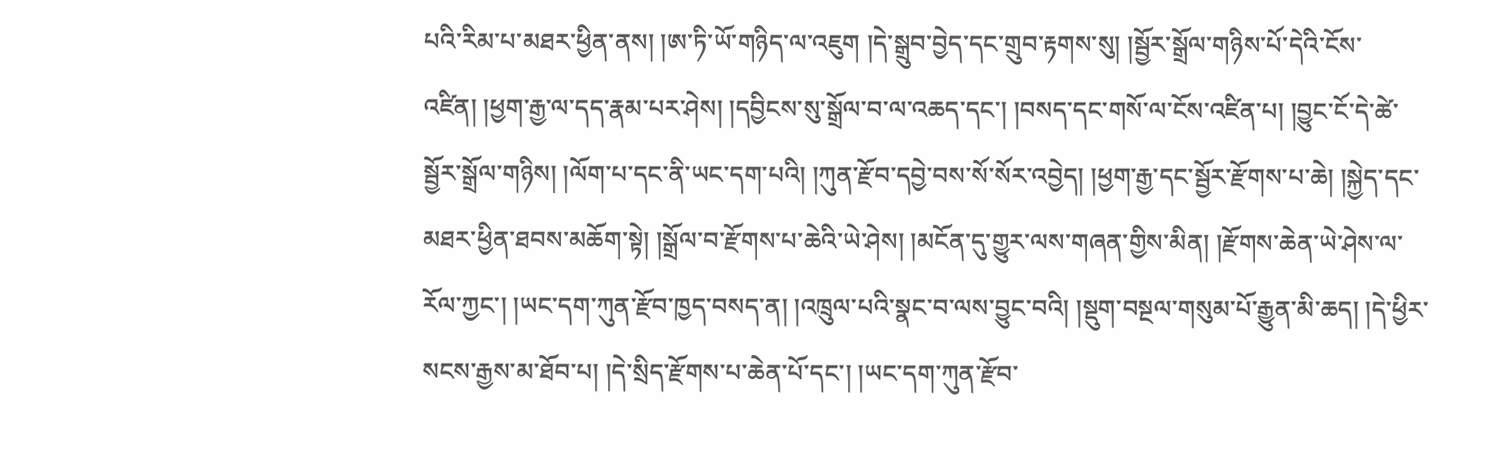པའི་རིམ་པ་མཐར་ཕྱིན་ནས། །ཨ་ཏི་ཡོ་གཉིད་ལ་འཇུག །དེ་སྒྲུབ་བྱེད་དང་གྲུབ་རྟགས་སུ། །སྦྱོར་སྒྲོལ་གཉིས་པོ་དེའི་ངོས་འཛིན། །ཕྱག་རྒྱ་ལ་དད་རྣམ་པར་ཤེས། །དབྱིངས་སུ་སྒྲོལ་བ་ལ་འཆད་དང་། །བསད་དང་གསོ་ལ་ངོས་འཛིན་པ། །བྱུང་ངོ་དེ་ཚེ་སྦྱོར་སྒྲོལ་གཉིས། །ལོག་པ་དང་ནི་ཡང་དག་པའི། །ཀུན་རྫོབ་དབྱེ་བས་སོ་སོར་འབྱེད། །ཕྱག་རྒྱ་དང་སྦྱོར་རྫོགས་པ་ཆེ། །སྐྱེད་དང་མཐར་ཕྱིན་ཐབས་མཆོག་སྟེ། །སྒྲོལ་བ་རྫོགས་པ་ཆེའི་ཡེ་ཤེས། །མངོན་དུ་གྱུར་ལས་གཞན་གྱིས་མིན། །རྫོགས་ཆེན་ཡེ་ཤེས་ལ་རོལ་ཀྱང་། །ཡང་དག་ཀུན་རྫོབ་ཁྱད་བསད་ན། །འཁྲུལ་པའི་སྣང་བ་ལས་བྱུང་བའི། །སྡུག་བསྔལ་གསུམ་པོ་རྒྱུན་མི་ཆད། །དེ་ཕྱིར་སངས་རྒྱས་མ་ཐོབ་པ། །དེ་སྲིད་རྫོགས་པ་ཆེན་པོ་དང་། །ཡང་དག་ཀུན་རྫོབ་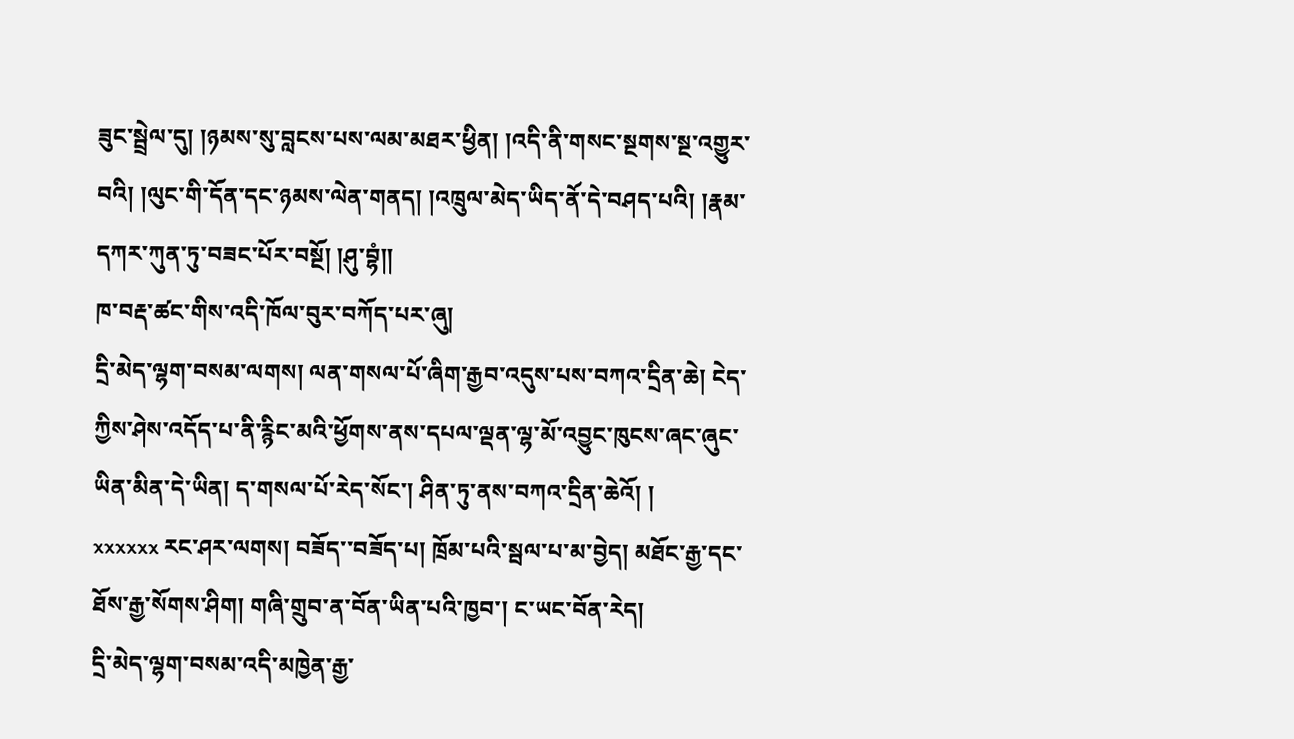ཟུང་སྦྲེལ་དུ། །ཉམས་སུ་བླངས་པས་ལམ་མཐར་ཕྱིན། །འདི་ནི་གསང་སྔགས་སྔ་འགྱུར་བའི། །ལུང་གི་དོན་དང་ཉམས་ལེན་གནད། །འཁྲུལ་མེད་ཡིད་ནོ་དེ་བཤད་པའི། །རྣམ་དཀར་ཀུན་ཏུ་བཟང་པོར་བསྔོ། །ཤུ་བྷཾ༎
ཁ་བརྡ་ཚང་གིས་འདི་ཁོལ་བུར་བཀོད་པར་ཞུ།
དྲི་མེད་ལྷག་བསམ་ལགས། ལན་གསལ་པོ་ཞིག་རྒྱབ་འདུས་པས་བཀའ་དྲིན་ཆེ། ངེད་ཀྱིས་ཤེས་འདོད་པ་ནི་རྙིང་མའི་ཕྱོགས་ནས་དཔལ་ལྡན་ལྷ་མོ་འབྱུང་ཁུངས་ཞང་ཞུང་ཡིན་མིན་དེ་ཡིན། ད་གསལ་པོ་རེད་སོང་། ཤིན་ཏུ་ནས་བཀའ་དྲིན་ཆེའོ། །
xxxxxx རང་ཤར་ལགས། བཟོད་་བཟོད་པ། ཁྲོམ་པའི་སྦལ་པ་མ་བྱེད། མཐོང་རྒྱ་དང་ཐོས་རྒྱ་སོགས་ཤིག། གཞི་གྲུབ་ན་བོན་ཡིན་པའི་ཁྱབ་། ང་ཡང་བོན་རེད།
དྲི་མེད་ལྷག་བསམ་འདི་མཁྱེན་རྒྱ་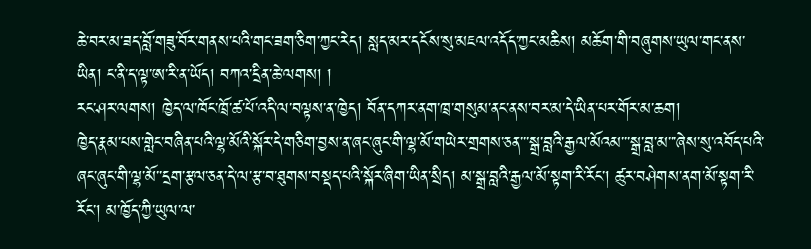ཆེ་བར་མ་ཟད་བློ་གཟུ་བོར་གནས་པའི་གང་ཟག་ཅིག་ཀྱང་རེད། སླད་མར་དངོས་སུ་མཇལ་འདོད་ཀྱང་མཆིས། མཆོག་གི་བཞུགས་ཡུལ་གང་ནས་ཡིན། ང་ནི་ད་ལྟ་ཨ་རི་ན་ཡོད། བཀའ་དྲིན་ཆེ་ལགས། །
རང་ཤར་ལགས། ཁྱེད་ལ་ཁོང་ཁྲོ་ཚ་པོ་འདི་ལ་བལྟས་ན་ཁྱེད། བོན་དཀར་ནག་ཁྲ་གསུམ་ནང་ནས་བར་མ་དེ་ཡིན་པར་གོར་མ་ཆག།
ཁྱེད་རྣམ་པས་གླེང་བཞིན་པའི་ལྷ་མོའི་སྐོར་དེ་གཅིག་བྱས་ན་ཞང་ཞུང་གི་ལྷ་མོ་གཡེར་གྲགས་ཅན་་་སྒྲ་བླའི་རྒྱལ་མོའམ་་་སྒྲ་བླ་མ་་་ཞེས་སུ་འབོད་པའི་ཞང་ཞུང་གི་ལྷ་མོ་་དྲག་རྩལ་ཅན་དེ་ལ་རྩ་བ་ཐུགས་བསྡད་པའི་སྐོར་ཞིག་ཡིན་སྲིད། མ་སྒྲ་བླའི་རྒྱལ་མོ་སྟག་རི་རོང་། ཚུར་བཤེགས་ནག་མོ་སྟག་རི་རོང་། མ་ཁྱོད་ཀྱི་ཡུལ་ལ་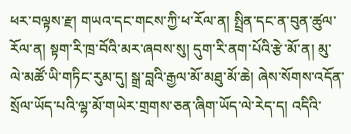ཕར་བལྟས་རྫ། གཡའ་དང་གངས་ཀྱི་ཕ་རོལ་ན། སྤྲིན་དང་ན་བུན་ཚུལ་རོལ་ན། སྟག་རི་ཁྲ་བོའི་མར་ཞབས་སུ། དུག་རི་ནག་པོའི་རྩེ་མོ་ན། མུ་ལེ་མཚོ་ཡི་གཏིང་རུམ་དུ། སྒྲ་བླའི་རྒྱལ་མོ་མཐུ་མོ་ཆེ། ཞེས་སོགས་འདོན་སྲོལ་ཡོད་པའི་ལྷ་མོ་གཡེར་གྲགས་ཅན་ཞིག་ཡོད་ལེ་རེད་ད། འདིའི་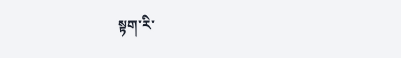སྟག་རི་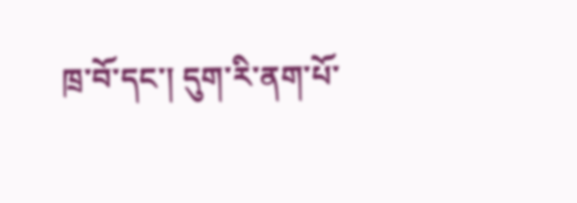ཁྲ་བོ་དང་། དུག་རི་ནག་པོ་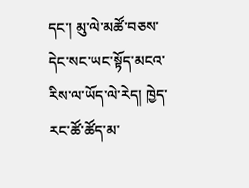དང་། མུ་ལེ་མཚོ་བཅས་དེང་སང་ཡང་སྟོད་མངའ་རིས་ལ་ཡོད་ལེ་རེད། ཁྱེད་རང་ཚོ་ཚོད་མ་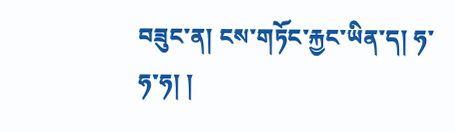བཟུང་ན། ངས་གཏོང་རྐྱང་ཡིན་ད། ཧ་ཧ་ཧ། །